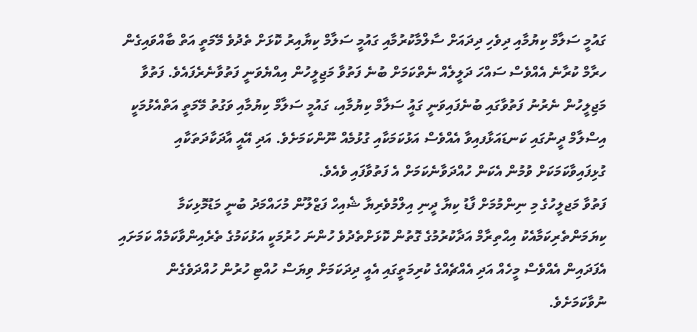ގައުމީ ސަލާމް ކިޔުމާއި ދިވެހި ދިދައަށް ސާލްމާކުރުމާއި ގައުމީ ސަލާމް ކިޔާއިރު ކޮޅަށް ތެދުވެ މޭމަތީ އަތް ބާއްވައިގެން ހރާމް ކުރާނެ އެއްވެސް ސައްހަ ދަލީލެއް ނެތްކަމަށް ބުނެ ފަތުވާ މަޖިލީހުން އިއްޔެވަނީ ފަތުވާނެރެފައެވެ. ފަތުވާ މަޖިލީހުން ނެރުނު ފަތުވާގައި ބުނެފައިވަނީ ގައުީ ސަލާމް ކިޔުމާއި، ގައުމީ ސަލާމް ކިޔުމާއި ވަގުތު މޭމަތީ އަތްއެޅުމަކީ އިސްލާމް ދީނުގައި ކަނޑައަޅާފއިވާ އެއްވެސް އަޅުކަމަކާއި ގުޅުމެއް ނޫންކަމަށެވެ. އަދި އޭއީ އާދަކާދަތަކާއި ގުޅިފައިވާކަމަކަށް ވުމުން އެކަން ހުއްދަވާނެކަމަށް އެ ފަތުވާފައި ވެއެވެ.
ފަތުވާ މަޖލީހުގެ މި ނިންމުމަށް ފާޑު ކިޔާ ދީނި އިލްމުވެރިޔާ ޝެއިހް ފަޒްލޫން މުހައްމަދު ބުނީ މަޑުމޮޅިކަމާ ކިޔަމަންތެރިކަމާއެކު އިޙްތިރާމް އަދާކުރުމުގެ ގޮތުން ކޮޅަށްތެދުވެ ހުންނަ ހުރުމަކީ އަޅުކަމުގެ ތެރެއިންވާކަމެއް ކަމަށައި އެފަދައިން އެއްވެސް މީހެއް އަދި އެއްޗެއްގެ ކުރިމަތީގައި އެއީ ދިދަކަމަށް ވިޔަސް ހުއްޓި ހުރުން ހުއްދަވެގެން ނުވާކަމަށެވެ.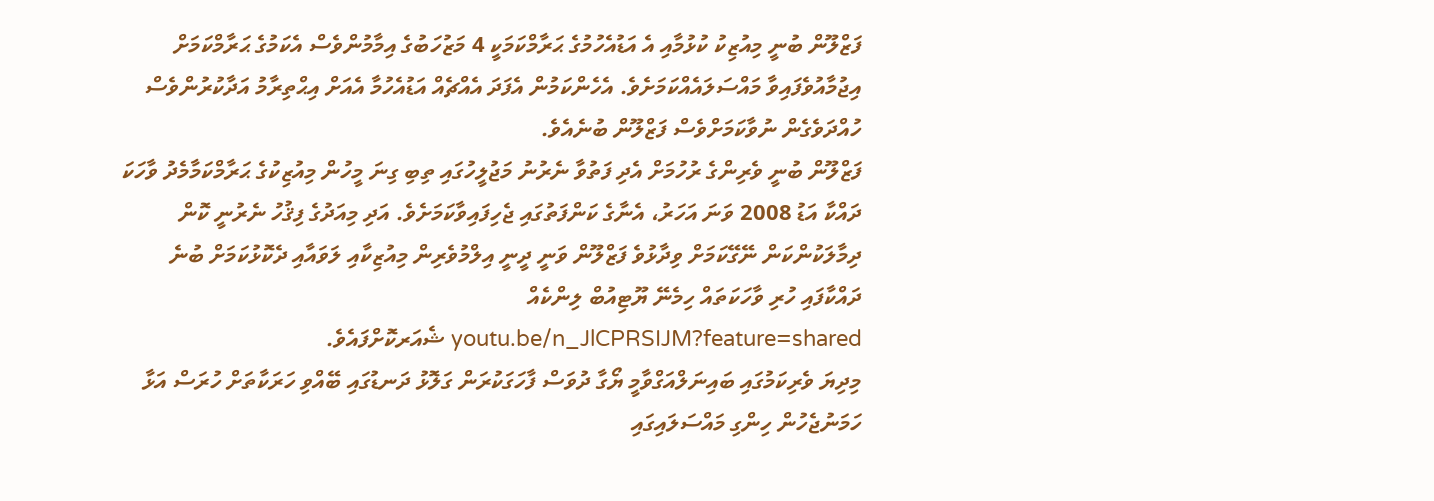ފަޒްލޫން ބުނީ މިއުޒިކު ކުޅުމާއި އެ އަޑުއެހުމުގެ ޙަރާމްކަމަކީ 4 މަޒުހަބުގެ އިމާމުންވެސް އެކަމުގެ ޙަރާމްކަމަށް އިޖުމާއުވެފައިވާ މައްސަލައެއްކަމަށެވެ. އެހެންކަމުން އެފަދަ އެއްޗެއް އަޑުއެހުމާ އެއަށް އިޙްތިރާމު އަދާކުރުންވެސް ހުއްދަވެގެން ނުވާކަމަށްވެސް ފަޒްލޫން ބުނެއެވެ.
ފަޒްލޫން ބުނީ ވެރިންގެ ރުހުމަށް އެދި ފަތުވާ ނެރުނު މަޖުލީހުގައި ތިބި ގިނަ މީހުން މިއުޒިކުގެ ޙަރާމްކަމާމެދު ވާހަކަ ދައްކާ އަޑު 2008 ވަނަ އަހަރު، އެނާގެ ކަންފަތުގައި ޖެހިފައިވާކަމަށެވެ. އަދި މިއަދުގެ ފިޤުހު ނެރުނީ ކޮން ދިމާލަކުންކަން ނޭގޭކަމަށް ވިދާޅުވެ ފަޒްލޫން ވަނީ ދީނީ އިލްމުވެރިން މިއުޒިކާއި ލަވައާއި ދެކޮޅުކަމަށް ބުނެ ދައްކާފައި ހުރި ވާހަކަތައް ހިމެނޭ ޔޫޓިއުބް ލިންކެއް youtu.be/n_JlCPRSIJM?feature=shared ޝެއަރކޮށްފައެވެ.
މިދިޔަ ވެރިކަމުގައި ބައިނަލްއަގްވާމީ ޔޯގާ ދުވަސް ފާހަގަކުރަން ގަލޮޅު ދަނޑުގައި ބޭއްވި ހަރަކާތަށް ހުރަސް އަޅާ ހަމަނުޖެހުން ހިންގި މައްސަލައިގައި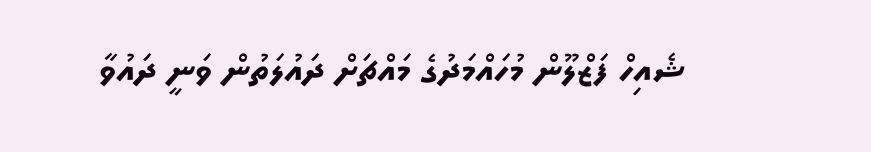ޝެއިހް ފަޒްލޫން މުހައްމަދުގެ މައްޗަށް ދައުލަތުން ވަނީ ދައުވާ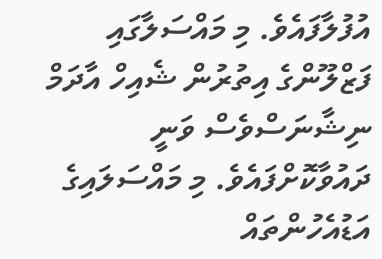އުފުލާފައެވެ. މި މައްސަލާގައި ފަޒްލޫންގެ އިތުރުން ޝެއިހް އާދަމް ނިޝާނަސްވެސް ވަނީ ދައުވާކޮށްފައެވެ. މި މައްސަލައިގެ އަޑުއެހުންތައް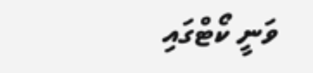ވަނީ ކޯޓްގައި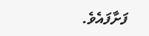ފަށާފައެވެ.